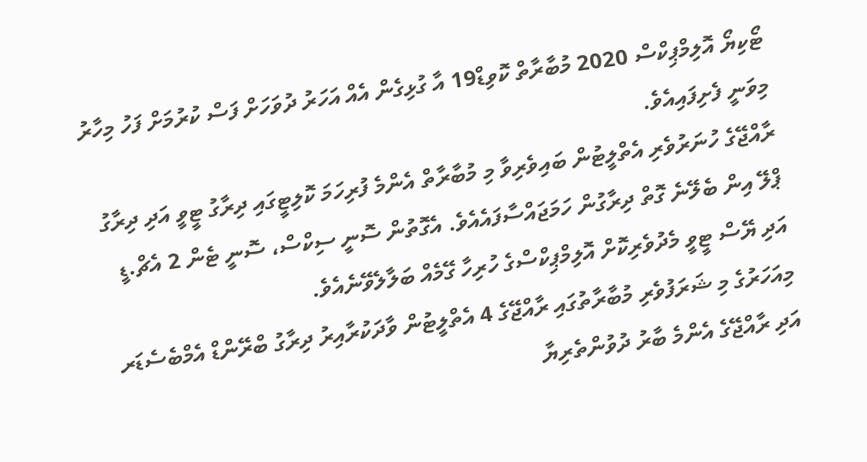ޓޯކިޔޯ އޮލިމްޕިކްސް 2020 މުބާރާތް ކޮވިޑް19 އާ ގުޅިގެން އެއް އަހަރު ދުވަހަށް ފަސް ކުރުމަށް ފަހު މިހާރު މިވަނީ ފެށިފައިއެވެ.
ރާއްޖޭގެ ހުނަރުވެރި އެތްލީޓުން ބައިވެރިވާ މި މުބާރާތް އެންމެ ފުރިހަމަ ކޮލިޓީގައި ދިރާގު ޓީވީ އަދި ދިރާގު ޕްލޭ އިން ބެލޭނެ ގޮތް ދިރާގުން ހަމަޖައްސާފައެއެވެ. އެގޮތުން ސޮނީ ސިކްސް، ސޮނީ ޓެން 2 އެޗް.ޑީ އަދި ޔޭސް ޓީވީ މެދުވެރިކޮށް އޮލިމްޕިކްސްގެ ހުރިހާ ގޭމެއް ބަލާލެވޭނެއެވެ.
މިއަހަރުގެ މި ޝަރަފުވެރި މުބާރާތުގައި ރާއްޖޭގެ 4 އެތްލީޓުން ވާދަކުރާއިރު ދިރާގު ބްރޭންޑް އެމްބެސެޑަރ އަދި ރާއްޖޭގެ އެންމެ ބާރު ދުވުންތެރިޔާ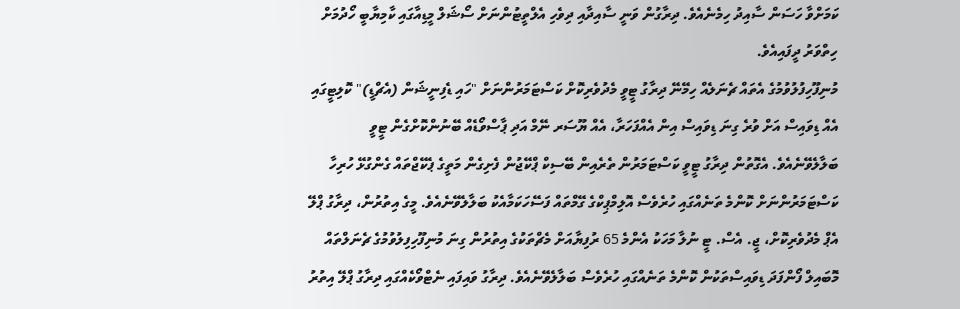ކަމަށްވާ ހަސަން ސާއިދު ހިމެނެއެވެ. ދިރާގުން ވަނީ ސާއިދާއި ދިވެހި އެލްތީޓުންނަށް ސޯޝަލް މީޑިއާގައި ކާމިޔާބީ ހޯދުމަށް ހިތްވަރު ދީފައިއެވެ.
މުނިފޫހިފުލުވުމުގެ އެތައް ޗެނަލެއް ހިމޭނޭ ދިރާގު ޓީވީ މެދުވެރިކޮށް ކަސްޓަމަރުންނަށް "ހައި ޑެފިނީޝަން (އެޗްޑީ)" ކޮލިޓީގައި އެއް ޑިވައިސް އަށް ވުރެ ގިނަ ޑިވައިސް އިން އެއްފަހަރާ، އެއް ޔޫސަރ ނޭމް އަދި ޕާސްވޯޑެއް ބޭނުންކޮށްގެން ޓީވީ ބަލާލެވޭނެއެވެ. އެގޮތުން ދިރާގު ޓީވީ ކަސްޓަމަރުން ތެރެއިން ބޭސިކް ޕްކޭޖުން ފެށިގެން މަތީގެ ޕެކޭޖްތައް ގެންގުޅޭ ހުރިހާ ކަސްޓަމަރުންނަށް ކޮންމެ ތަނެއްގައި ހުރެވެސް އޮލިމްޕިކްގެ ގޭމްތައް ފަސޭހަކަމާއެކު ބަލާލެވޭނެއެވެ. މީގެ އިތުރުން، ދިރާގު ޕްލޭ އެޕް މެދުވެރިކޮށް، ޖީ. އެސް. ޓީ ނުލާ މަހަކު އެންމެ 65 ރުފިޔާއަށް މެޗްތަކުގެ އިތުރުން ގިނަ މުނިފޫހިފިލުވުމުގެ ޗެނަލްތައް މޮބައިލް ފޯންފަދަ ޑިވައިސްތަކުން ކޮންމެ ތަނެއްގައި ހުރެވެސް ބަލާލެވޭނެއެވެ. ދިރާގު ވައިފައި ނެޓްވޯކެއްގައި ދިރާގު ޕްލޭ އިތުރު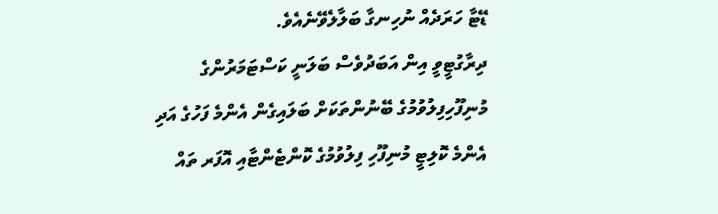ޑޭޓާ ހަރަދެއް ނުހިނގާ ބަލާލެވޭނެއެވެ.
ދިރާގުޓީވީ އިން އަބަދުވެސް ބަލަނީ ކަސްޓަމަރުންގެ މުނިފޫހިފިލުވުމުގެ ބޭނުންތަކަށް ބަލައިގެން އެންމެ ފަހުގެ އަދި އެންމެ ކޮލިޓީ މުނިފޫހި ފިލުވުމުގެ ކޮންޓެންޓާއި އޮފަރ ތައް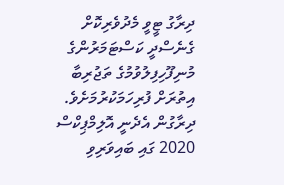ދިރާގު ޓީވީ މެދުވެރިކޮށް ގެނެސްދީ ކަސްޓަމަރުންގެ މުނިފޫހިފިލުވުމުގެ ތަޖުރިބާ އިތުރަށް ފުރިހަމަކުރުމަށެވެ.
ދިރާގުން އެދެނީ އޮލިމްޕިކްސް 2020 ގައި ބައިވަރިވި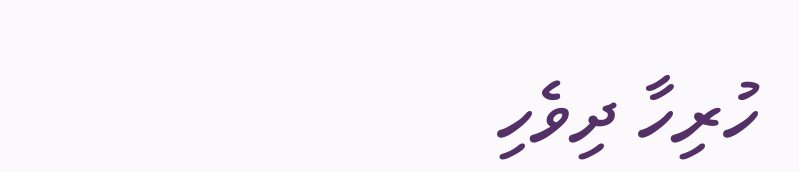ހުރިހާ ދިވެހި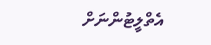އެތްލީޓުންނަށް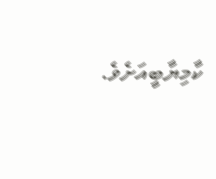ކާމިޔާބީއަށެވެ.